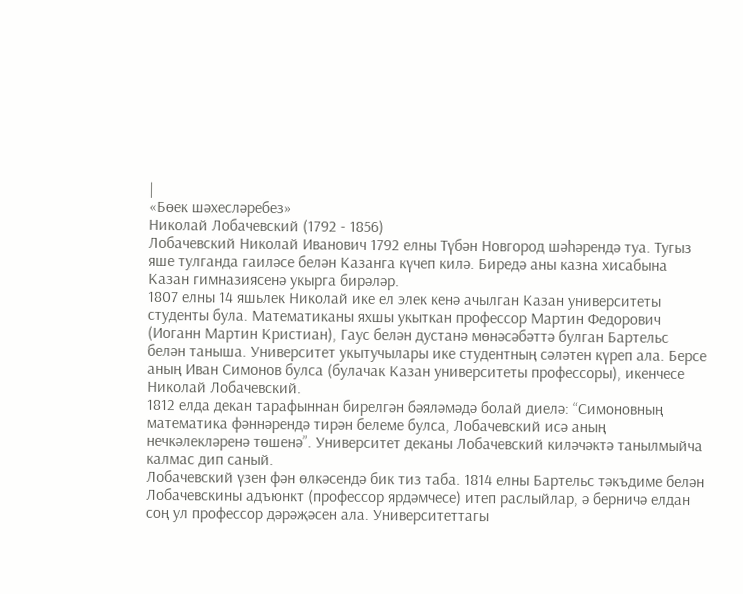|
«Бөек шәхеcләребез»
Николай Лобачевский (1792 - 1856)
Лобачевский Николай Иванович 1792 елны Түбән Новгород шәһәрендә туа. Тугыз яше тулганда гаиләсе белән Казанга күчеп килә. Биредә аны казна хисабына Казан гимназиясенә укырга бирәләр.
1807 елны 14 яшьлек Николай ике ел элек кенә ачылган Казан университеты студенты була. Математиканы яхшы укыткан профессор Мартин Федорович (Иоганн Мартин Кристиан), Гаус белән дустанә мөнәсәбәттә булган Бартельс белән таныша. Университет укытучылары ике студентның сәләтен күреп ала. Берсе аның Иван Симонов булса (булачак Казан университеты профессоры), икенчесе Николай Лобачевский.
1812 елда декан тарафыннан бирелгән бәяләмәдә болай диелә: “Симоновның математика фәннәрендә тирән белеме булса, Лобачевский исә аның нечкәлекләренә төшенә”. Университет деканы Лобачевский киләчәктә танылмыйча калмас дип саный.
Лобачевский үзен фән өлкәсендә бик тиз таба. 1814 елны Бартельс тәкъдиме белән Лобачевскины адъюнкт (профессор ярдәмчесе) итеп раслыйлар, ә берничә елдан соң ул профессор дәрәҗәсен ала. Университеттагы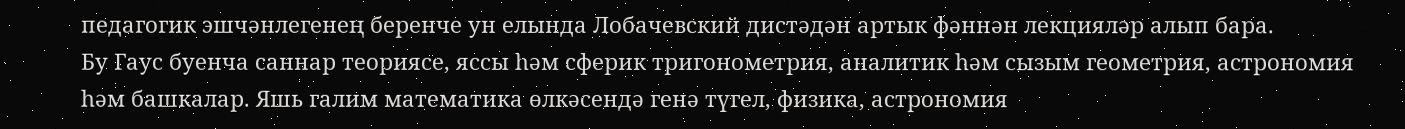педагогик эшчәнлегенең беренче ун елында Лобачевский дистәдән артык фәннән лекцияләр алып бара.
Бу Гаус буенча саннар теориясе, яссы һәм сферик тригонометрия, аналитик һәм сызым геометрия, астрономия һәм башкалар. Яшь галим математика өлкәсендә генә түгел, физика, астрономия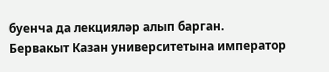буенча да лекцияләр алып барган.
Бервакыт Казан университетына император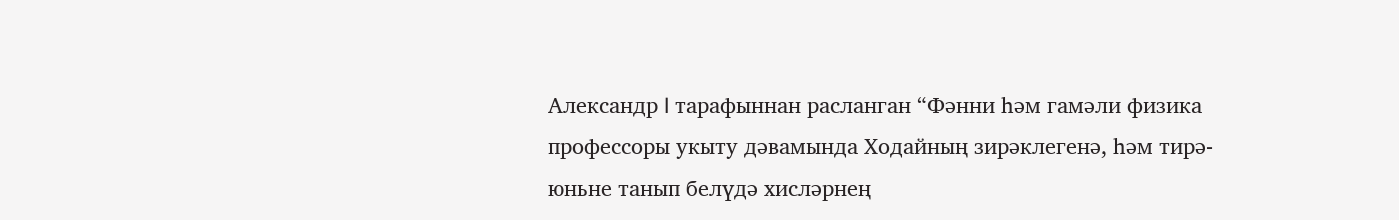Александр I тарафыннан расланган “Фәнни һәм гамәли физика профессоры укыту дәвамында Ходайның зирәклегенә, һәм тирә-юньне танып белүдә хисләрнең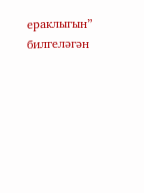ераклыгын” билгеләгән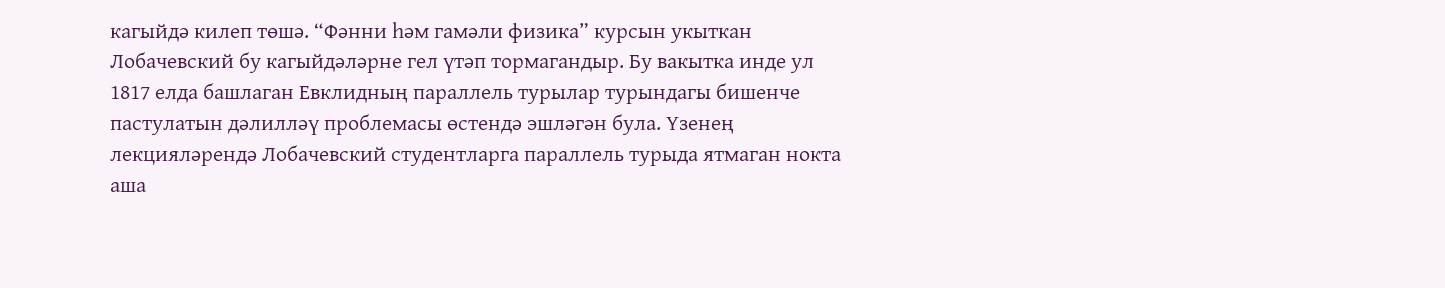кагыйдә килеп төшә. “Фәнни һәм гамәли физика” курсын укыткан Лобачевский бу кагыйдәләрне гел үтәп тормагандыр. Бу вакытка инде ул 1817 елда башлаган Евклидның параллель турылар турындагы бишенче пастулатын дәлилләү проблемасы өстендә эшләгән була. Үзенең лекцияләрендә Лобачевский студентларга параллель турыда ятмаган нокта аша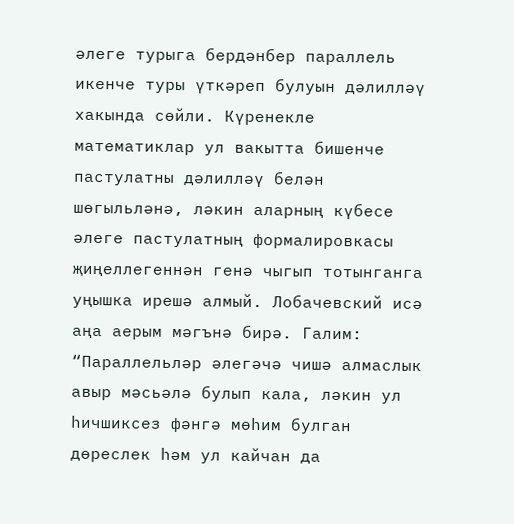әлеге турыга бердәнбер параллель икенче туры үткәреп булуын дәлилләү хакында сөйли. Күренекле математиклар ул вакытта бишенче пастулатны дәлилләү белән шөгыльләнә, ләкин аларның күбесе әлеге пастулатның формалировкасы җиңеллегеннән генә чыгып тотынганга уңышка ирешә алмый. Лобачевский исә аңа аерым мәгънә бирә. Галим: “Параллельләр әлегәчә чишә алмаслык авыр мәсьәлә булып кала, ләкин ул һичшиксез фәнгә мөһим булган дөреслек һәм ул кайчан да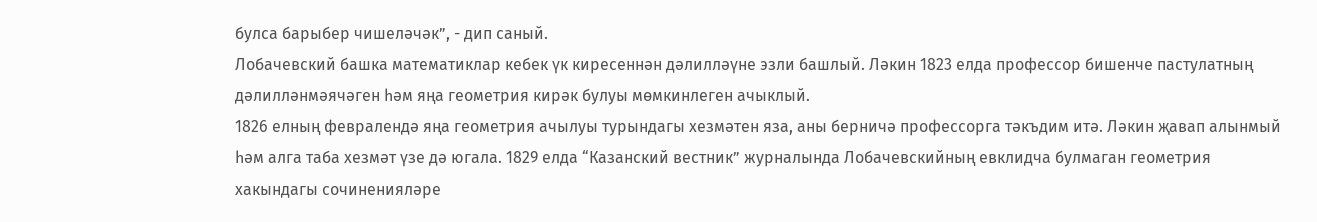булса барыбер чишеләчәк”, - дип саный.
Лобачевский башка математиклар кебек үк киресеннән дәлилләүне эзли башлый. Ләкин 1823 елда профессор бишенче пастулатның дәлилләнмәячәген һәм яңа геометрия кирәк булуы мөмкинлеген ачыклый.
1826 елның февралендә яңа геометрия ачылуы турындагы хезмәтен яза, аны берничә профессорга тәкъдим итә. Ләкин җавап алынмый һәм алга таба хезмәт үзе дә югала. 1829 елда “Казанский вестник” журналында Лобачевскийның евклидча булмаган геометрия хакындагы сочиненияләре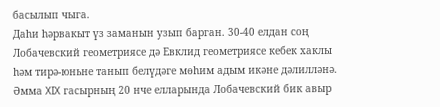басылып чыга.
Даһи һәрвакыт үз заманын узып барган. 30-40 елдан соң Лобачевский геометриясе дә Евклид геометриясе кебек хаклы һәм тирә-юньне танып белүдәге мөһим адым икәне дәлилләнә. Әмма XIX гасырның 20 нче елларында Лобачевский бик авыр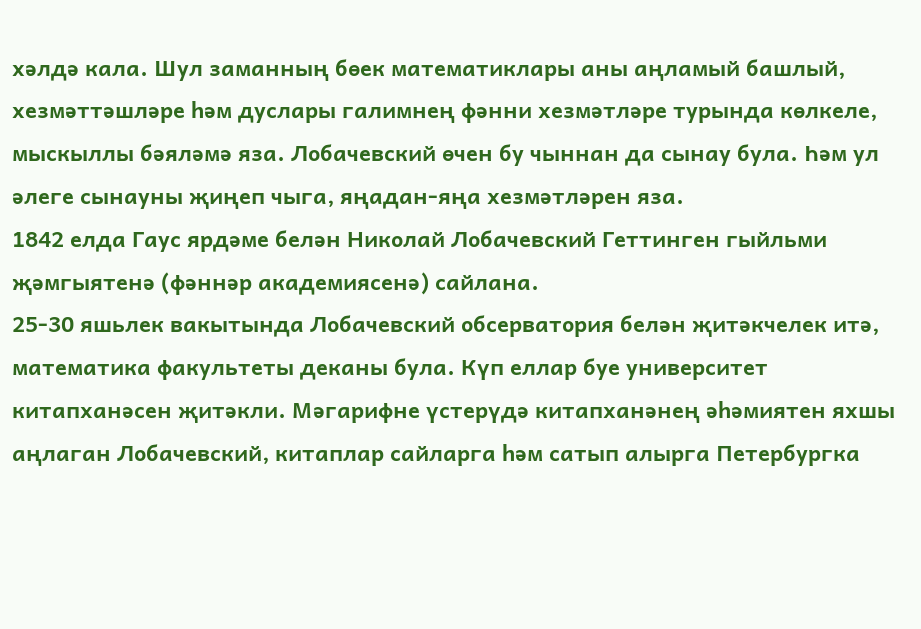хәлдә кала. Шул заманның бөек математиклары аны аңламый башлый, хезмәттәшләре һәм дуслары галимнең фәнни хезмәтләре турында көлкеле, мыскыллы бәяләмә яза. Лобачевский өчен бу чыннан да сынау була. Һәм ул әлеге сынауны җиңеп чыга, яңадан-яңа хезмәтләрен яза.
1842 елда Гаус ярдәме белән Николай Лобачевский Геттинген гыйльми җәмгыятенә (фәннәр академиясенә) сайлана.
25-30 яшьлек вакытында Лобачевский обсерватория белән җитәкчелек итә, математика факультеты деканы була. Күп еллар буе университет китапханәсен җитәкли. Мәгарифне үстерүдә китапханәнең әһәмиятен яхшы аңлаган Лобачевский, китаплар сайларга һәм сатып алырга Петербургка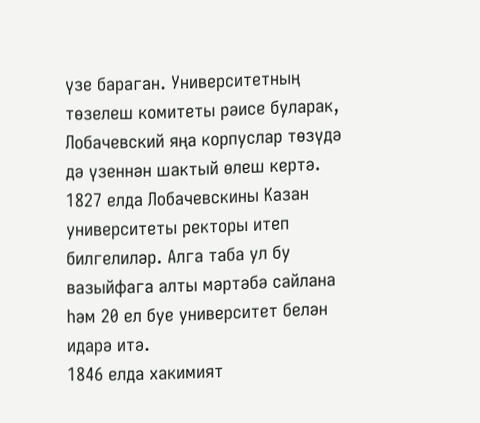үзе бараган. Университетның төзелеш комитеты рәисе буларак, Лобачевский яңа корпуслар төзүдә дә үзеннән шактый өлеш кертә.
1827 елда Лобачевскины Казан университеты ректоры итеп билгелиләр. Алга таба ул бу вазыйфага алты мәртәбә сайлана һәм 20 ел буе университет белән идарә итә.
1846 елда хакимият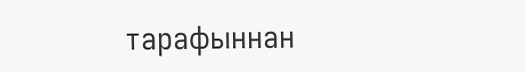тарафыннан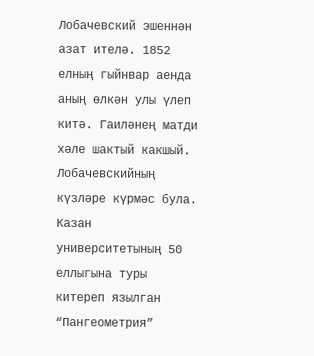Лобачевский эшеннән азат ителә. 1852 елның гыйнвар аенда аның өлкән улы үлеп китә. Гаиләнең матди хәле шактый какшый. Лобачевскийның күзләре күрмәс була. Казан университетының 50 еллыгына туры китереп язылган “Пангеометрия”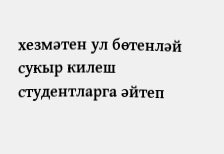хезмәтен ул бөтенләй сукыр килеш студентларга әйтеп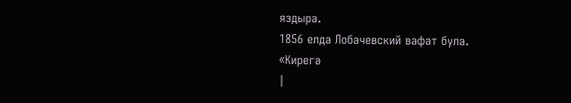яздыра.
1856 елда Лобачевский вафат була.
«Кирегә
|